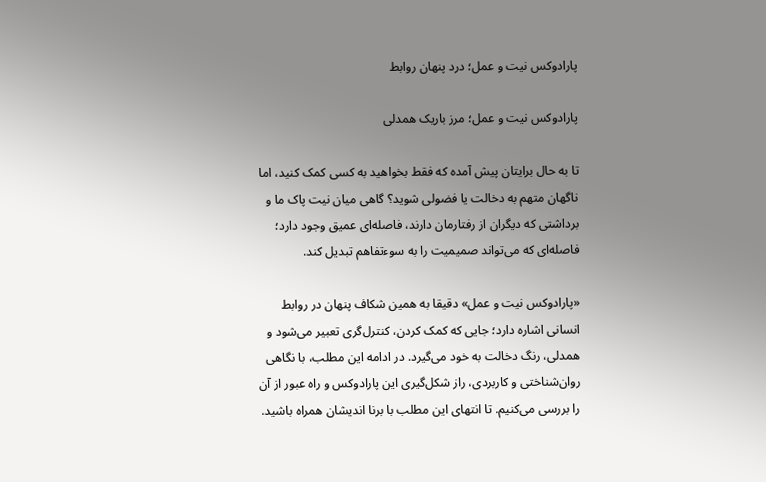پارادوکس نیت و عمل؛ درد پنهان روابط

پارادوکس نیت و عمل؛ مرز باریک همدلی

تا به حال برایتان پیش آمده که فقط بخواهید به کسی کمک کنید، اما ناگهان متهم به دخالت یا فضولی شوید؟ گاهی میان نیت پاک ما و برداشتی که دیگران از رفتارمان دارند، فاصله‌ای عمیق وجود دارد؛ فاصله‌ای که می‌تواند صمیمیت را به سوءتفاهم تبدیل کند.

«پارادوکس نیت و عمل» دقیقا به همین شکاف پنهان در روابط انسانی اشاره دارد؛ جایی که کمک کردن، کنترل‌گری تعبیر می‌شود و همدلی، رنگ دخالت به خود می‌گیرد. در ادامه این مطلب، با نگاهی روان‌شناختی و کاربردی، راز شکل‌گیری این پارادوکس و راه عبور از آن را بررسی می‌کنیم. تا انتهای این مطلب با برنا اندیشان همراه باشید.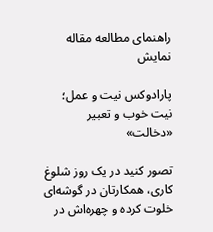راهنمای مطالعه مقاله نمایش

پارادوکس نیت و عمل؛ نیت خوب و تعبیر «دخالت»

تصور کنید در یک روز شلوغ کاری، همکارتان در گوشه‌ای خلوت کرده و چهره‌اش در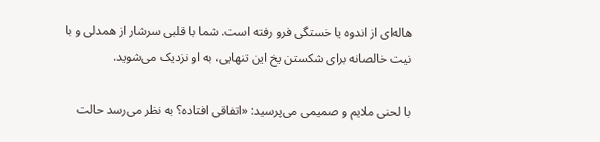هاله‌ای از اندوه یا خستگی فرو رفته است. شما با قلبی سرشار از همدلی و با نیت خالصانه برای شکستن یخ این تنهایی، به او نزدیک می‌شوید.

با لحنی ملایم و صمیمی می‌پرسید: «اتفاقی افتاده؟ به نظر می‌رسد حالت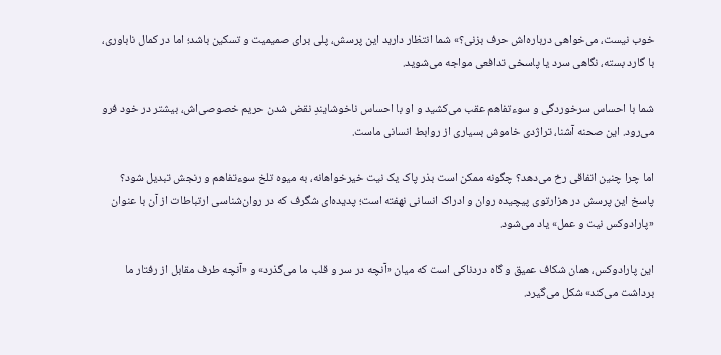خوب نیست، می‌خواهی درباره‌اش حرف بزنی؟» شما انتظار دارید این پرسش، پلی برای صمیمیت و تسکین باشد؛ اما در کمال ناباوری، با گارد بسته، نگاهی سرد یا پاسخی تدافعی مواجه می‌شوید.

شما با احساس سرخوردگی و سوءتفاهم عقب می‌کشید و او با احساس ناخوشایندِ نقض شدن حریم خصوصی‌اش، بیشتر در خود فرو می‌رود. این صحنه آشنا، تراژدی خاموش بسیاری از روابط انسانی ماست.

اما چرا چنین اتفاقی رخ می‌دهد؟ چگونه ممکن است بذر پاک یک نیت خیرخواهانه، به میوه تلخ سوءتفاهم و رنجش تبدیل شود؟ پاسخ این پرسش در هزارتوی پیچیده روان و ادراک انسانی نهفته است؛ پدیده‌ای شگرف که در روان‌شناسی ارتباطات از آن با عنوان «پارادوکس نیت و عمل» یاد می‌شود.

این پارادوکس، همان شکاف عمیق و گاه دردناکی است که میان «آنچه در سر و قلب ما می‌گذرد» و «آنچه طرف مقابل از رفتار ما برداشت می‌کند» شکل می‌گیرد.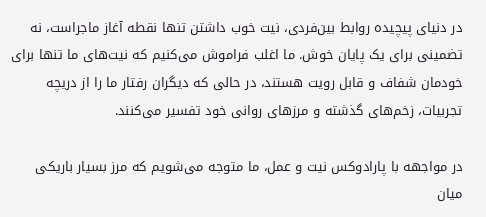در دنیای پیچیده روابط بین‌فردی، نیت خوب داشتن تنها نقطه آغاز ماجراست، نه تضمینی برای یک پایان خوش. ما اغلب فراموش می‌کنیم که نیت‌های ما تنها برای خودمان شفاف و قابل رویت هستند، در حالی که دیگران رفتار ما را از دریچه تجربیات، زخم‌های گذشته و مرزهای روانی خود تفسیر می‌کنند.

در مواجهه با پارادوکس نیت و عمل، ما متوجه می‌شویم که مرز بسیار باریکی میان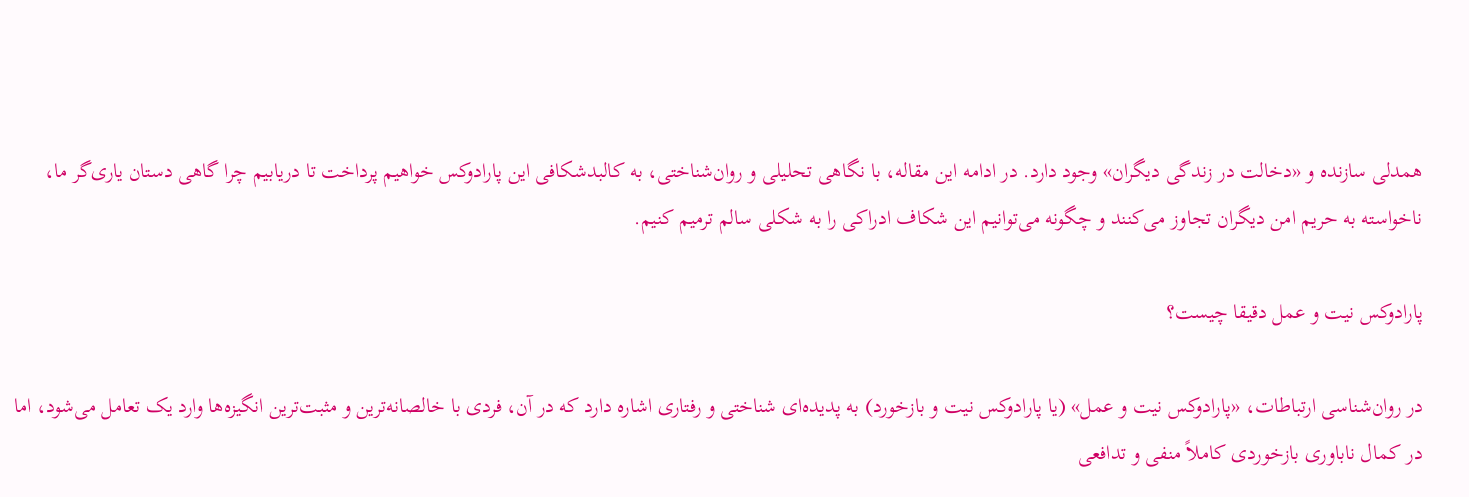همدلی سازنده و «دخالت در زندگی دیگران» وجود دارد. در ادامه این مقاله، با نگاهی تحلیلی و روان‌شناختی، به کالبدشکافی این پارادوکس خواهیم پرداخت تا دریابیم چرا گاهی دستان یاری‌گر ما، ناخواسته به حریم امن دیگران تجاوز می‌کنند و چگونه می‌توانیم این شکاف ادراکی را به شکلی سالم ترمیم کنیم.

پارادوکس نیت و عمل دقیقا چیست؟

در روان‌شناسی ارتباطات، «پارادوکس نیت و عمل» (یا پارادوکس نیت و بازخورد) به پدیده‌ای شناختی و رفتاری اشاره دارد که در آن، فردی با خالصانه‌ترین و مثبت‌ترین انگیزه‌ها وارد یک تعامل می‌شود، اما در کمال ناباوری بازخوردی کاملاً منفی و تدافعی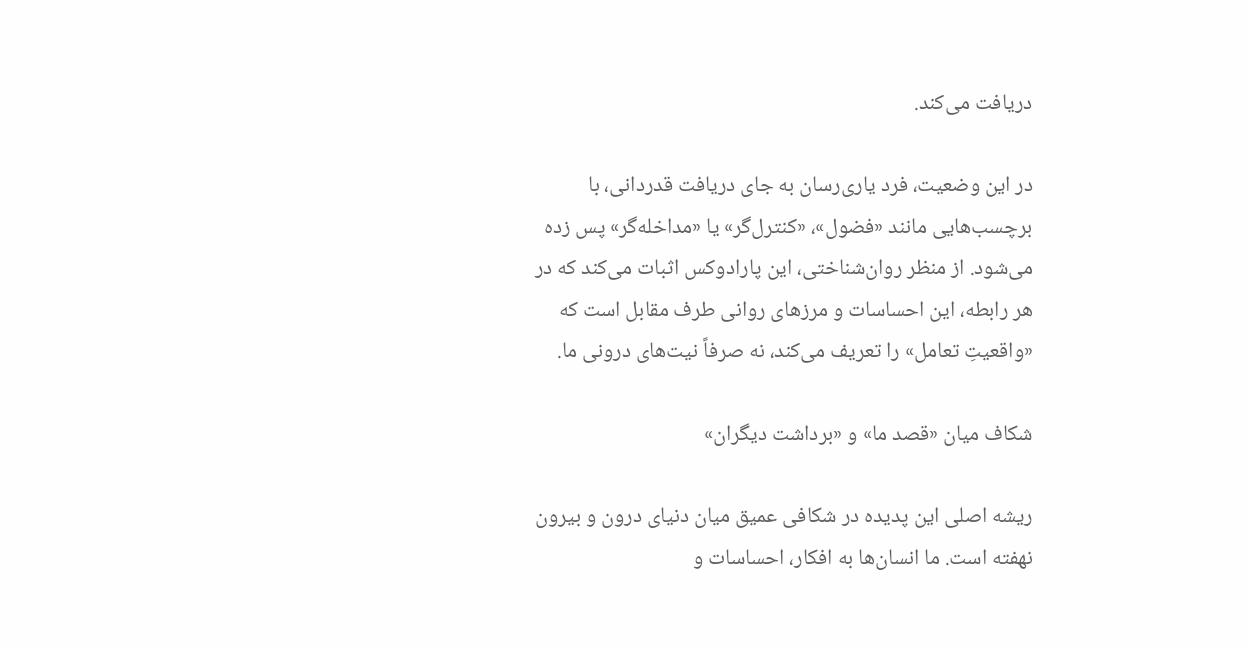دریافت می‌کند.

در این وضعیت، فرد یاری‌رسان به جای دریافت قدردانی، با برچسب‌هایی مانند «فضول»، «کنترل‌گر» یا «مداخله‌گر» پس زده می‌شود. از منظر روان‌شناختی، این پارادوکس اثبات می‌کند که در هر رابطه، این احساسات و مرزهای روانی طرف مقابل است که «واقعیتِ تعامل» را تعریف می‌کند، نه صرفاً نیت‌های درونی ما.

شکاف میان «قصد ما» و «برداشت دیگران»

ریشه اصلی این پدیده در شکافی عمیق میان دنیای درون و بیرون نهفته است. ما انسان‌ها به افکار، احساسات و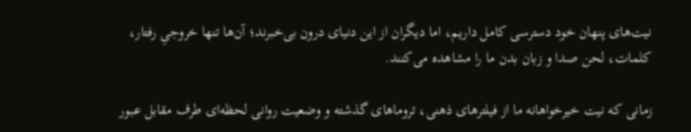نیت‌های پنهان خود دسترسی کامل داریم، اما دیگران از این دنیای درون بی‌خبرند؛ آن‌ها تنها خروجیِ رفتار، کلمات، لحن صدا و زبان بدن ما را مشاهده می‌کنند.

زمانی که نیت خیرخواهانه ما از فیلترهای ذهنی، تروماهای گذشته و وضعیت روانی لحظه‌ای طرف مقابل عبور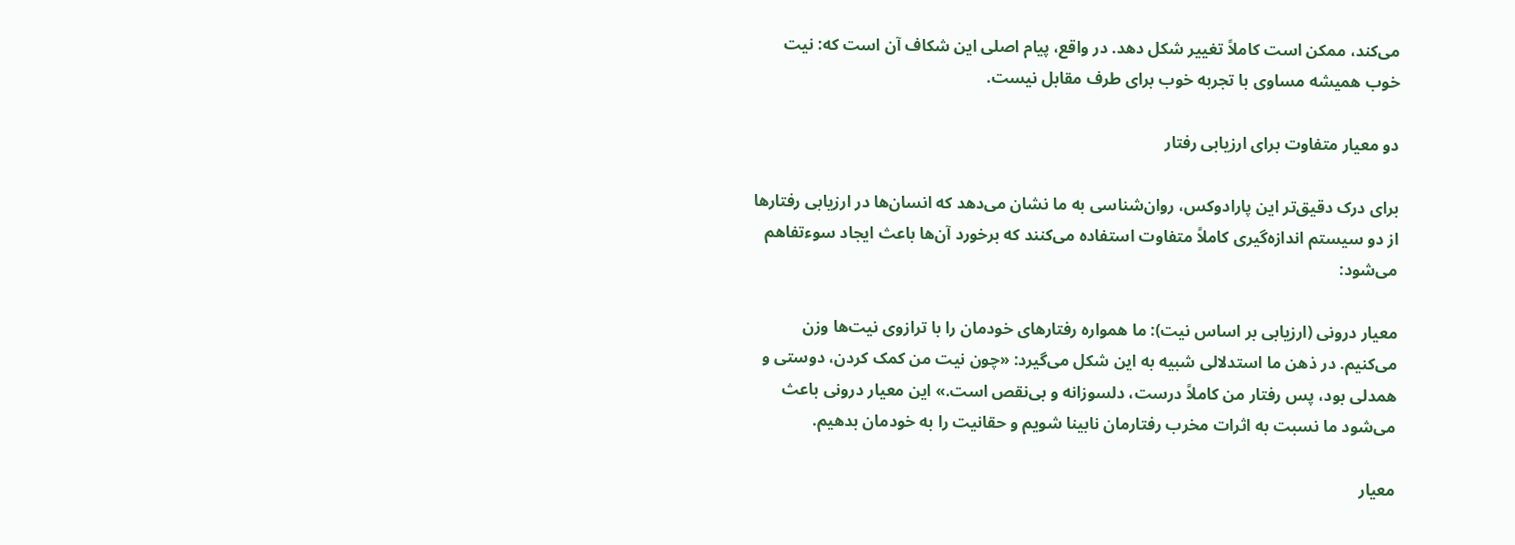می‌کند، ممکن است کاملاً تغییر شکل دهد. در واقع، پیام اصلی این شکاف آن است که: نیت خوب همیشه مساوی با تجربه خوب برای طرف مقابل نیست.

دو معیار متفاوت برای ارزیابی رفتار

برای درک دقیق‌تر این پارادوکس، روان‌شناسی به ما نشان می‌دهد که انسان‌ها در ارزیابی رفتارها از دو سیستم اندازه‌گیری کاملاً متفاوت استفاده می‌کنند که برخورد آن‌ها باعث ایجاد سوءتفاهم می‌شود:

معیار درونی (ارزیابی بر اساس نیت): ما همواره رفتارهای خودمان را با ترازوی نیت‌ها وزن می‌کنیم. در ذهن ما استدلالی شبیه به این شکل می‌گیرد: «چون نیت من کمک کردن، دوستی و همدلی بود، پس رفتار من کاملاً درست، دلسوزانه و بی‌نقص است.» این معیار درونی باعث می‌شود ما نسبت به اثرات مخرب رفتارمان نابینا شویم و حقانیت را به خودمان بدهیم.

معیار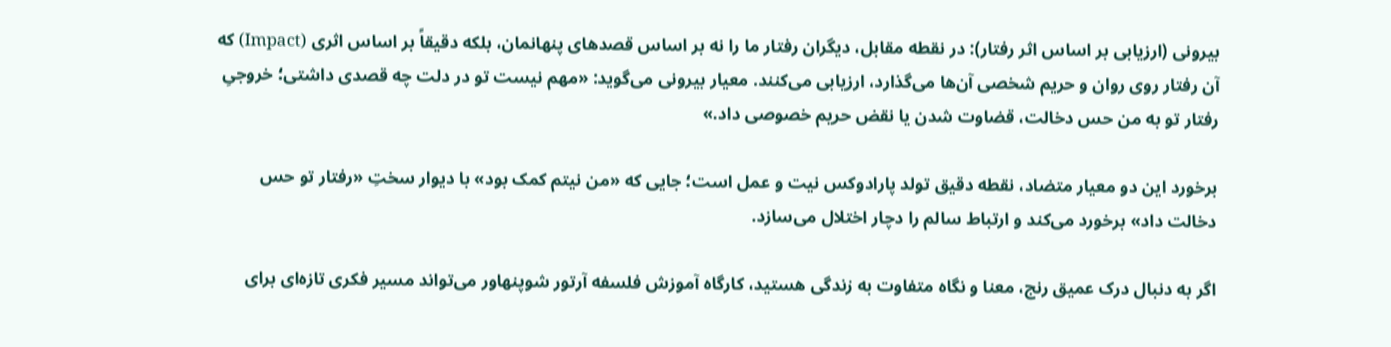بیرونی (ارزیابی بر اساس اثر رفتار): در نقطه مقابل، دیگران رفتار ما را نه بر اساس قصدهای پنهانمان، بلکه دقیقاً بر اساس اثری (Impact) که آن رفتار روی روان و حریم شخصی آن‌ها می‌گذارد، ارزیابی می‌کنند. معیار بیرونی می‌گوید: «مهم نیست تو در دلت چه قصدی داشتی؛ خروجیِ رفتار تو به من حس دخالت، قضاوت شدن یا نقض حریم خصوصی داد.»

برخورد این دو معیار متضاد، نقطه دقیق تولد پارادوکس نیت و عمل است؛ جایی که «من نیتم کمک بود» با دیوار سختِ «رفتار تو حس دخالت داد» برخورد می‌کند و ارتباط سالم را دچار اختلال می‌سازد.

اگر به دنبال درک عمیق رنج، معنا و نگاه متفاوت به زندگی هستید، کارگاه آموزش فلسفه آرتور شوپنهاور می‌تواند مسیر فکری تازه‌ای برای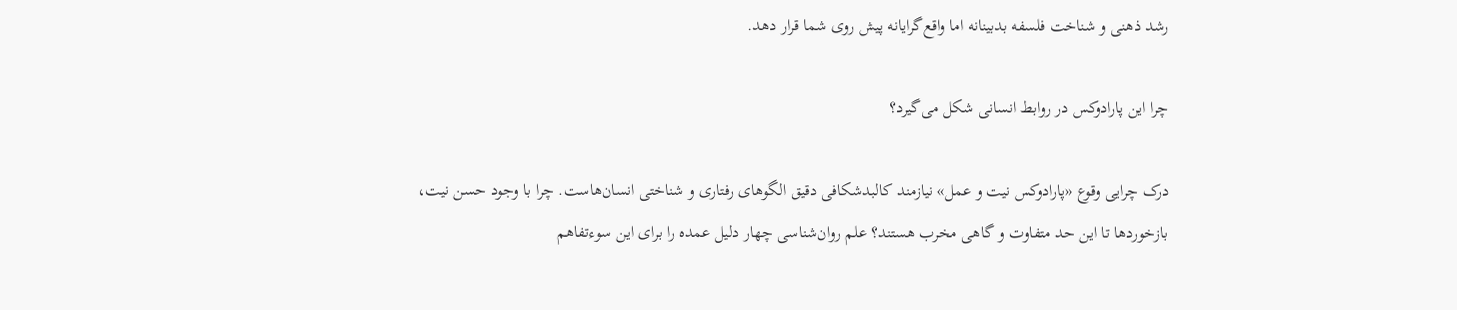رشد ذهنی و شناخت فلسفه بدبینانه اما واقع‌گرایانه پیش روی شما قرار دهد.

چرا این پارادوکس در روابط انسانی شکل می‌گیرد؟

درک چرایی وقوع «پارادوکس نیت و عمل» نیازمند کالبدشکافی دقیق الگوهای رفتاری و شناختی انسان‌هاست. چرا با وجود حسن نیت، بازخوردها تا این حد متفاوت و گاهی مخرب هستند؟ علم روان‌شناسی چهار دلیل عمده را برای این سوءتفاهم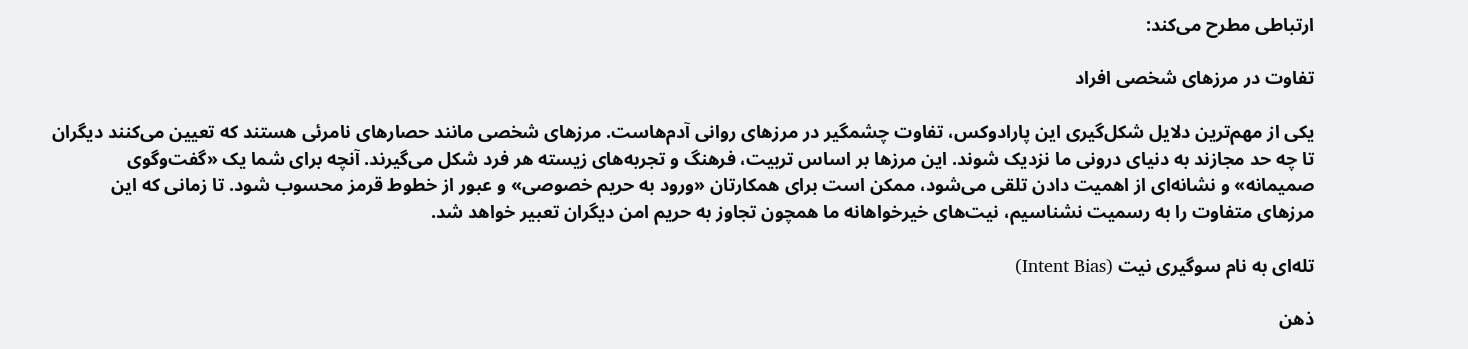ارتباطی مطرح می‌کند:

تفاوت در مرزهای شخصی افراد

یکی از مهم‌ترین دلایل شکل‌گیری این پارادوکس، تفاوت چشمگیر در مرزهای روانی آدم‌هاست. مرزهای شخصی مانند حصارهای نامرئی هستند که تعیین می‌کنند دیگران تا چه حد مجازند به دنیای درونی ما نزدیک شوند. این مرزها بر اساس تربیت، فرهنگ و تجربه‌های زیسته هر فرد شکل می‌گیرند. آنچه برای شما یک «گفت‌وگوی صمیمانه» و نشانه‌ای از اهمیت دادن تلقی می‌شود، ممکن است برای همکارتان «ورود به حریم خصوصی» و عبور از خطوط قرمز محسوب شود. تا زمانی که این مرزهای متفاوت را به رسمیت نشناسیم، نیت‌های خیرخواهانه ما همچون تجاوز به حریم امن دیگران تعبیر خواهد شد.

تله‌ای به نام سوگیری نیت (Intent Bias)

ذهن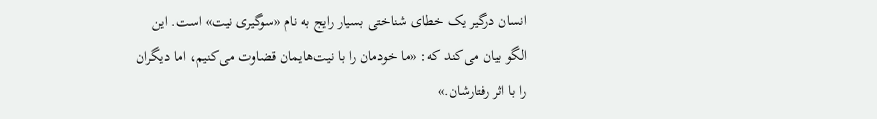انسان درگیر یک خطای شناختی بسیار رایج به نام «سوگیری نیت» است. این الگو بیان می‌کند که: «ما خودمان را با نیت‌هایمان قضاوت می‌کنیم، اما دیگران را با اثر رفتارشان.»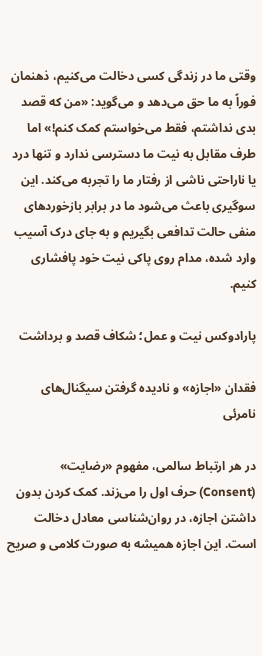وقتی ما در زندگی کسی دخالت می‌کنیم، ذهنمان فوراً به ما حق می‌دهد و می‌گوید: «من که قصد بدی نداشتم، فقط می‌خواستم کمک کنم!» اما طرف مقابل به نیت ما دسترسی ندارد و تنها درد یا ناراحتی ناشی از رفتار ما را تجربه می‌کند. این سوگیری باعث می‌شود ما در برابر بازخوردهای منفی حالت تدافعی بگیریم و به جای درک آسیب وارد شده، مدام روی پاکی نیت خود پافشاری کنیم.

پارادوکس نیت و عمل؛ شکاف قصد و برداشت

فقدان «اجازه» و نادیده گرفتن سیگنال‌های نامرئی

در هر ارتباط سالمی، مفهوم «رضایت» (Consent) حرف اول را می‌زند. کمک کردن بدون داشتن اجازه، در روان‌شناسی معادل دخالت است. این اجازه همیشه به صورت کلامی و صریح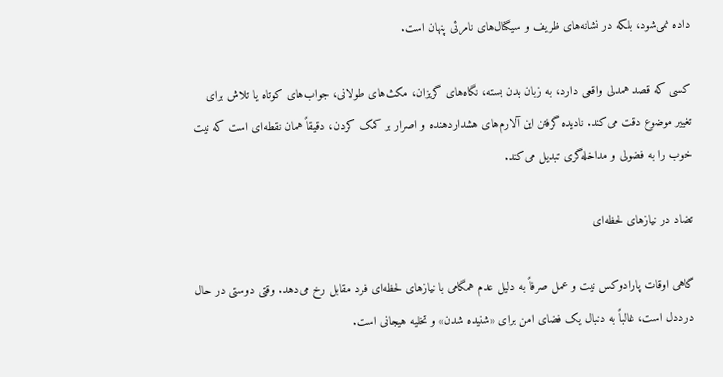داده نمی‌شود، بلکه در نشانه‌های ظریف و سیگنال‌های نامرئی پنهان است.

کسی که قصد همدلی واقعی دارد، به زبان بدن بسته، نگاه‌های گریزان، مکث‌های طولانی، جواب‌های کوتاه یا تلاش برای تغییر موضوع دقت می‌کند. نادیده گرفتن این آلارم‌های هشداردهنده و اصرار بر کمک کردن، دقیقاً همان نقطه‌ای است که نیت خوب را به فضولی و مداخله‌گری تبدیل می‌کند.

تضاد در نیازهای لحظه‌ای

گاهی اوقات پارادوکس نیت و عمل صرفاً به دلیل عدم همگامی با نیازهای لحظه‌ای فرد مقابل رخ می‌دهد. وقتی دوستی در حال درددل است، غالباً به دنبال یک فضای امن برای «شنیده شدن» و تخلیه هیجانی است.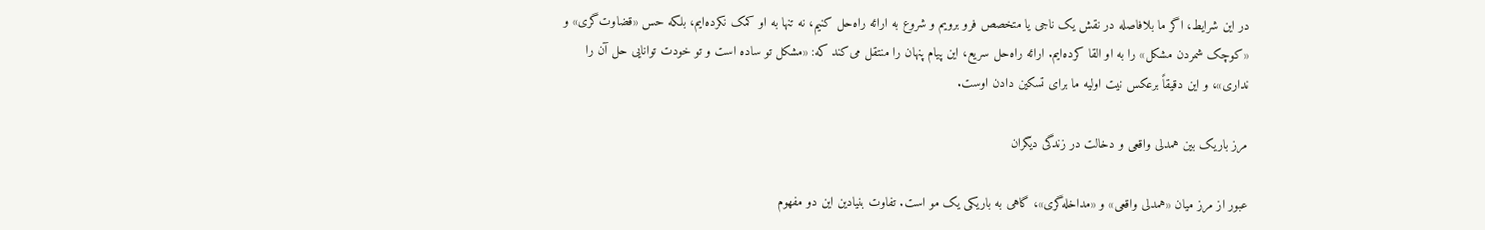در این شرایط، اگر ما بلافاصله در نقش یک ناجی یا متخصص فرو برویم و شروع به ارائه راه‌حل کنیم، نه تنها به او کمک نکرده‌ایم، بلکه حس «قضاوت‌گری» و «کوچک شمردن مشکل» را به او القا کرده‌ایم. ارائه راه‌حل سریع، این پیام پنهان را منتقل می‌کند که: «مشکل تو ساده است و تو خودت توانایی حل آن را نداری»، و این دقیقاً برعکس نیت اولیه ما برای تسکین دادن اوست.

مرز باریک بین همدلی واقعی و دخالت در زندگی دیگران

عبور از مرز میان «همدلی واقعی» و «مداخله‌گری»، گاهی به باریکی یک مو است. تفاوت بنیادین این دو مفهوم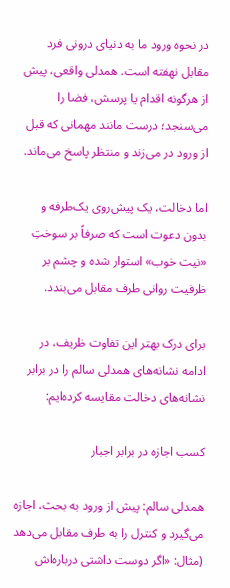در نحوه ورود ما به دنیای درونی فرد مقابل نهفته است. همدلی واقعی، پیش از هرگونه اقدام یا پرسش، فضا را می‌سنجد؛ درست مانند مهمانی که قبل از ورود در می‌زند و منتظر پاسخ می‌ماند.

اما دخالت، یک پیش‌روی یک‌طرفه و بدون دعوت است که صرفاً بر سوختِ «نیت خوب» استوار شده و چشم بر ظرفیت روانی طرف مقابل می‌بندد.

برای درک بهتر این تفاوت ظریف، در ادامه نشانه‌های همدلی سالم را در برابر نشانه‌های دخالت مقایسه کرده‌ایم:

کسب اجازه در برابر اجبار

همدلی سالم: پیش از ورود به بحث، اجازه می‌گیرد و کنترل را به طرف مقابل می‌دهد (مثال: «اگر دوست داشتی درباره‌اش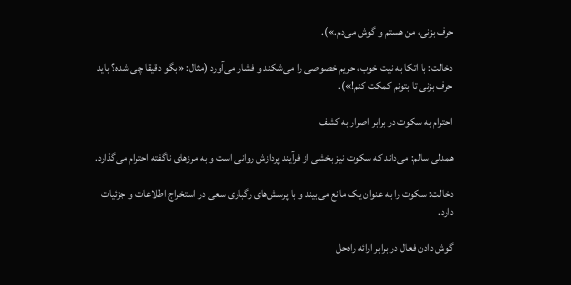حرف بزنی، من هستم و گوش می‌دم.»).

دخالت: با اتکا به نیت خوب، حریم خصوصی را می‌شکند و فشار می‌آورد (مثال: «بگو دقیقا چی شده؟ باید حرف بزنی تا بتونم کمکت کنم!»).

احترام به سکوت در برابر اصرار به کشف

همدلی سالم: می‌داند که سکوت نیز بخشی از فرآیند پردازش روانی است و به مرزهای ناگفته احترام می‌گذارد.

دخالت: سکوت را به عنوان یک مانع می‌بیند و با پرسش‌های رگباری سعی در استخراج اطلاعات و جزئیات دارد.

گوش دادن فعال در برابر ارائه راه‌حل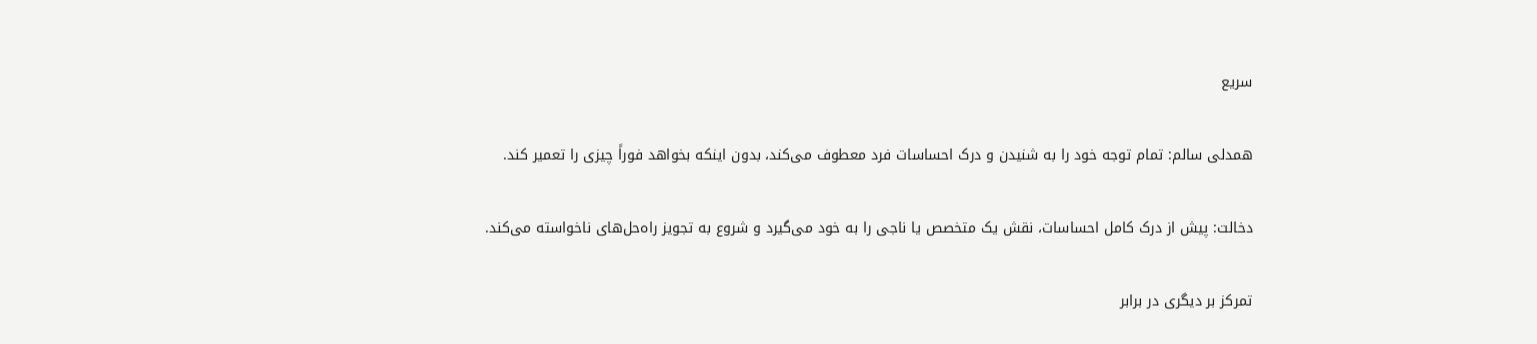سریع

همدلی سالم: تمام توجه خود را به شنیدن و درک احساسات فرد معطوف می‌کند، بدون اینکه بخواهد فوراً چیزی را تعمیر کند.

دخالت: پیش از درک کامل احساسات، نقش یک متخصص یا ناجی را به خود می‌گیرد و شروع به تجویز راه‌حل‌های ناخواسته می‌کند.

تمرکز بر دیگری در برابر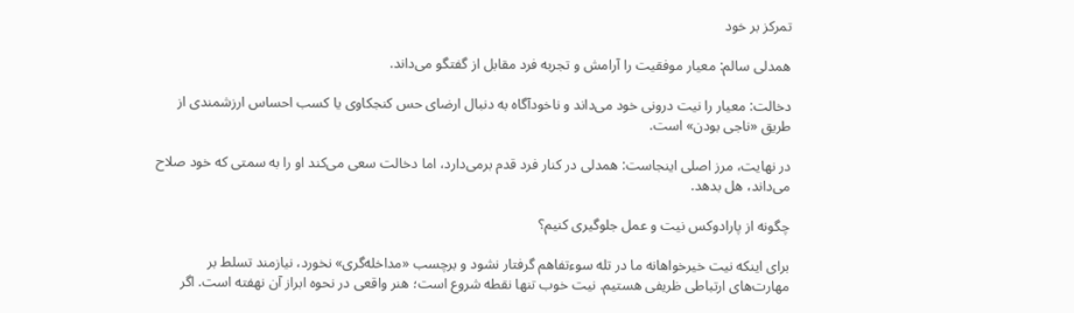تمرکز بر خود

همدلی سالم: معیار موفقیت را آرامش و تجربه فرد مقابل از گفتگو می‌داند.

دخالت: معیار را نیت درونی خود می‌داند و ناخودآگاه به دنبال ارضای حس کنجکاوی یا کسب احساس ارزشمندی از طریق «ناجی بودن» است.

در نهایت، مرز اصلی اینجاست: همدلی در کنار فرد قدم برمی‌دارد، اما دخالت سعی می‌کند او را به سمتی که خود صلاح می‌داند، هل بدهد.

چگونه از پارادوکس نیت و عمل جلوگیری کنیم؟

برای اینکه نیت خیرخواهانه ما در تله سوءتفاهم گرفتار نشود و برچسب «مداخله‌گری» نخورد، نیازمند تسلط بر مهارت‌های ارتباطی ظریفی هستیم. نیت خوب تنها نقطه شروع است؛ هنر واقعی در نحوه ابراز آن نهفته است. اگر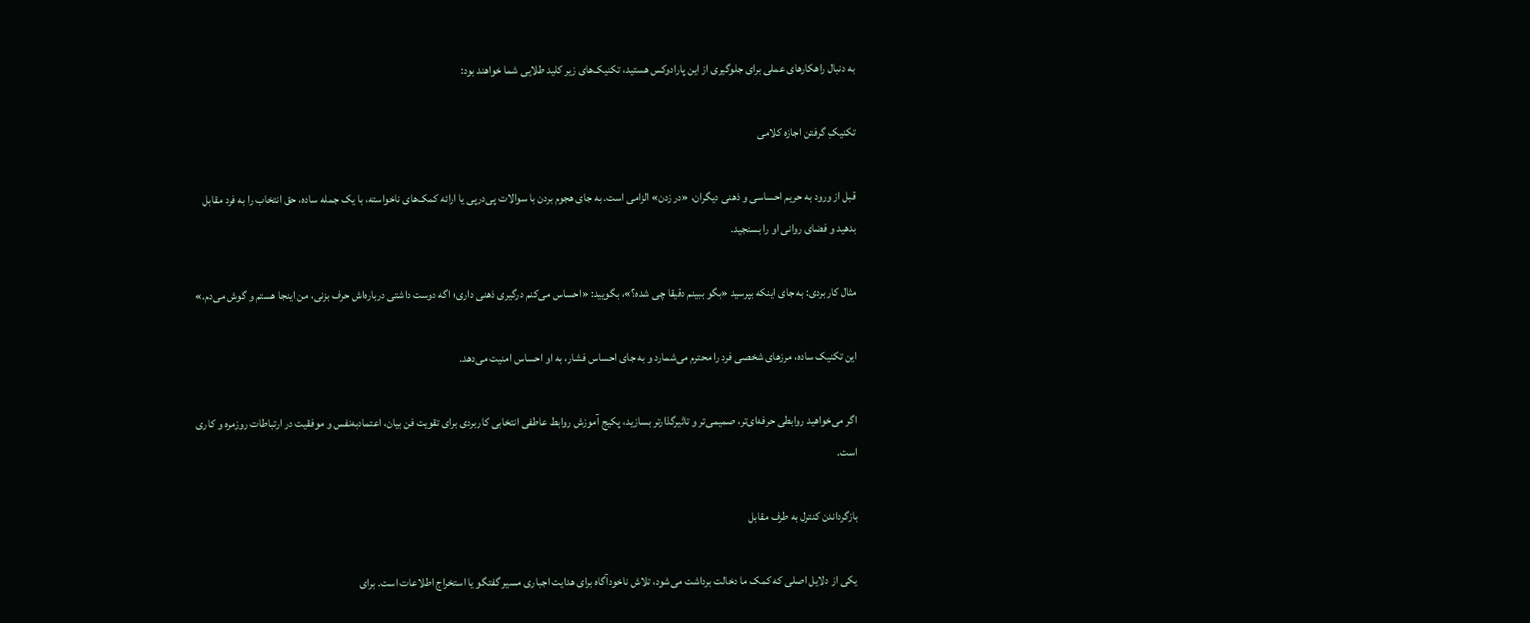به دنبال راهکارهای عملی برای جلوگیری از این پارادوکس هستید، تکنیک‌های زیر کلید طلایی شما خواهند بود:

تکنیکِ گرفتن اجازه کلامی

قبل از ورود به حریم احساسی و ذهنی دیگران، «در زدن» الزامی است. به جای هجوم بردن با سوالات پی‌درپی یا ارائه کمک‌های ناخواسته، با یک جمله ساده، حق انتخاب را به فرد مقابل بدهید و فضای روانی او را بسنجید.

مثال کاربردی: به جای اینکه بپرسید «بگو ببینم دقیقا چی شده؟»، بگویید: «احساس می‌کنم درگیری ذهنی داری؛ اگه دوست داشتی درباره‌اش حرف بزنی، من اینجا هستم و گوش می‌دم.»

این تکنیک ساده، مرزهای شخصی فرد را محترم می‌شمارد و به جای احساس فشار، به او احساس امنیت می‌دهد.

اگر می‌خواهید روابطی حرفه‌ای‌تر، صمیمی‌تر و تاثیرگذارتر بسازید، پکیج آموزش روابط عاطفی انتخابی کاربردی برای تقویت فن بیان، اعتمادبه‌نفس و موفقیت در ارتباطات روزمره و کاری است.

بازگرداندن کنترل به طرف مقابل

یکی از دلایل اصلی که کمک ما دخالت برداشت می‌شود، تلاش ناخودآگاه برای هدایت اجباری مسیر گفتگو یا استخراج اطلاعات است. برای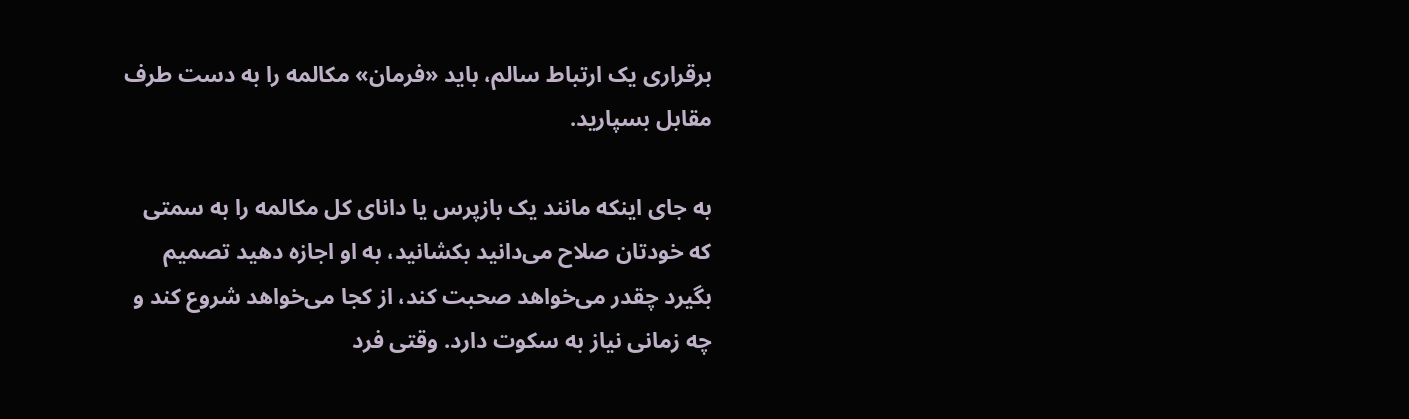برقراری یک ارتباط سالم، باید «فرمان» مکالمه را به دست طرف مقابل بسپارید.

به جای اینکه مانند یک بازپرس یا دانای کل مکالمه را به سمتی که خودتان صلاح می‌دانید بکشانید، به او اجازه دهید تصمیم بگیرد چقدر می‌خواهد صحبت کند، از کجا می‌خواهد شروع کند و چه زمانی نیاز به سکوت دارد. وقتی فرد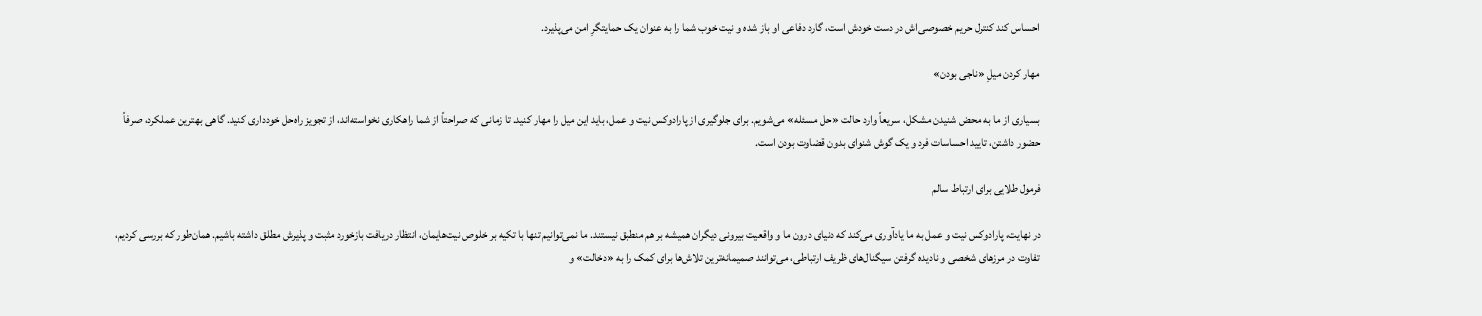احساس کند کنترل حریم خصوصی‌اش در دست خودش است، گارد دفاعی او باز شده و نیت خوب شما را به عنوان یک حمایتگرِ امن می‌پذیرد.

مهار کردن میلِ «ناجی بودن»

بسیاری از ما به محض شنیدن مشکل، سریعاً وارد حالت «حل مسئله» می‌شویم. برای جلوگیری از پارادوکس نیت و عمل، باید این میل را مهار کنید. تا زمانی که صراحتاً از شما راهکاری نخواسته‌اند، از تجویز راه‌حل خودداری کنید. گاهی بهترین عملکرد، صرفاً حضور داشتن، تایید احساسات فرد و یک گوش شنوای بدون قضاوت بودن است.

فرمول طلایی برای ارتباط سالم

در نهایت، پارادوکس نیت و عمل به ما یادآوری می‌کند که دنیای درون ما و واقعیت بیرونی دیگران همیشه بر هم منطبق نیستند. ما نمی‌توانیم تنها با تکیه بر خلوص نیت‌هایمان، انتظار دریافت بازخورد مثبت و پذیرش مطلق داشته باشیم. همان‌طور که بررسی کردیم، تفاوت در مرزهای شخصی و نادیده گرفتن سیگنال‌های ظریف ارتباطی، می‌توانند صمیمانه‌ترین تلاش‌ها برای کمک را به «دخالت» و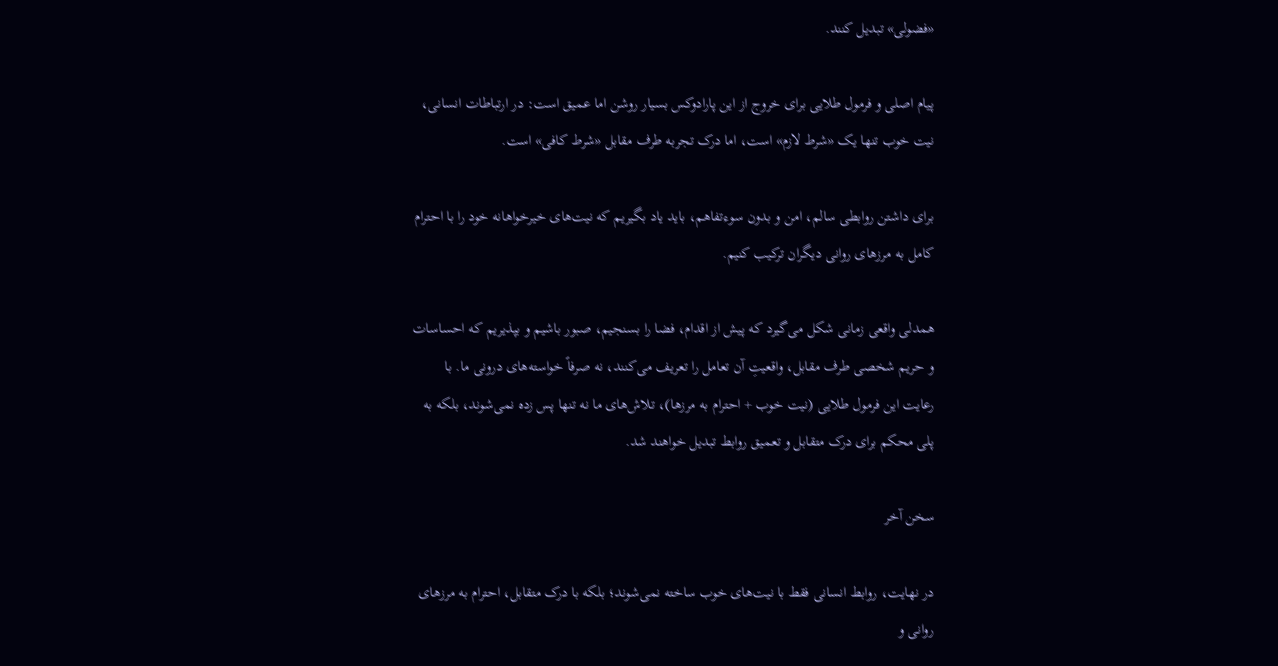«فضولی» تبدیل کنند.

پیام اصلی و فرمول طلایی برای خروج از این پارادوکس بسیار روشن اما عمیق است: در ارتباطات انسانی، نیت خوب تنها یک «شرط لازم» است، اما درک تجربه طرف مقابل «شرط کافی» است.

برای داشتن روابطی سالم، امن و بدون سوءتفاهم، باید یاد بگیریم که نیت‌های خیرخواهانه خود را با احترام کامل به مرزهای روانی دیگران ترکیب کنیم.

همدلی واقعی زمانی شکل می‌گیرد که پیش از اقدام، فضا را بسنجیم، صبور باشیم و بپذیریم که احساسات و حریم شخصی طرف مقابل، واقعیتِ آن تعامل را تعریف می‌کنند، نه صرفاً خواسته‌های درونی ما. با رعایت این فرمول طلایی (نیت خوب + احترام به مرزها)، تلاش‌های ما نه تنها پس زده نمی‌شوند، بلکه به پلی محکم برای درک متقابل و تعمیق روابط تبدیل خواهند شد.

سخن آخر

در نهایت، روابط انسانی فقط با نیت‌های خوب ساخته نمی‌شوند؛ بلکه با درک متقابل، احترام به مرزهای روانی و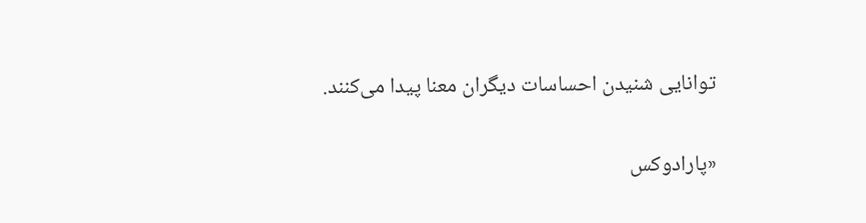توانایی شنیدن احساسات دیگران معنا پیدا می‌کنند.

«پارادوکس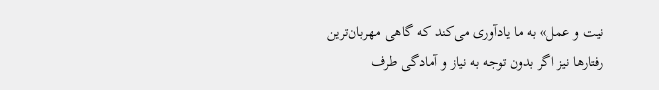نیت و عمل» به ما یادآوری می‌کند که گاهی مهربان‌ترین رفتارها نیز اگر بدون توجه به نیاز و آمادگی طرف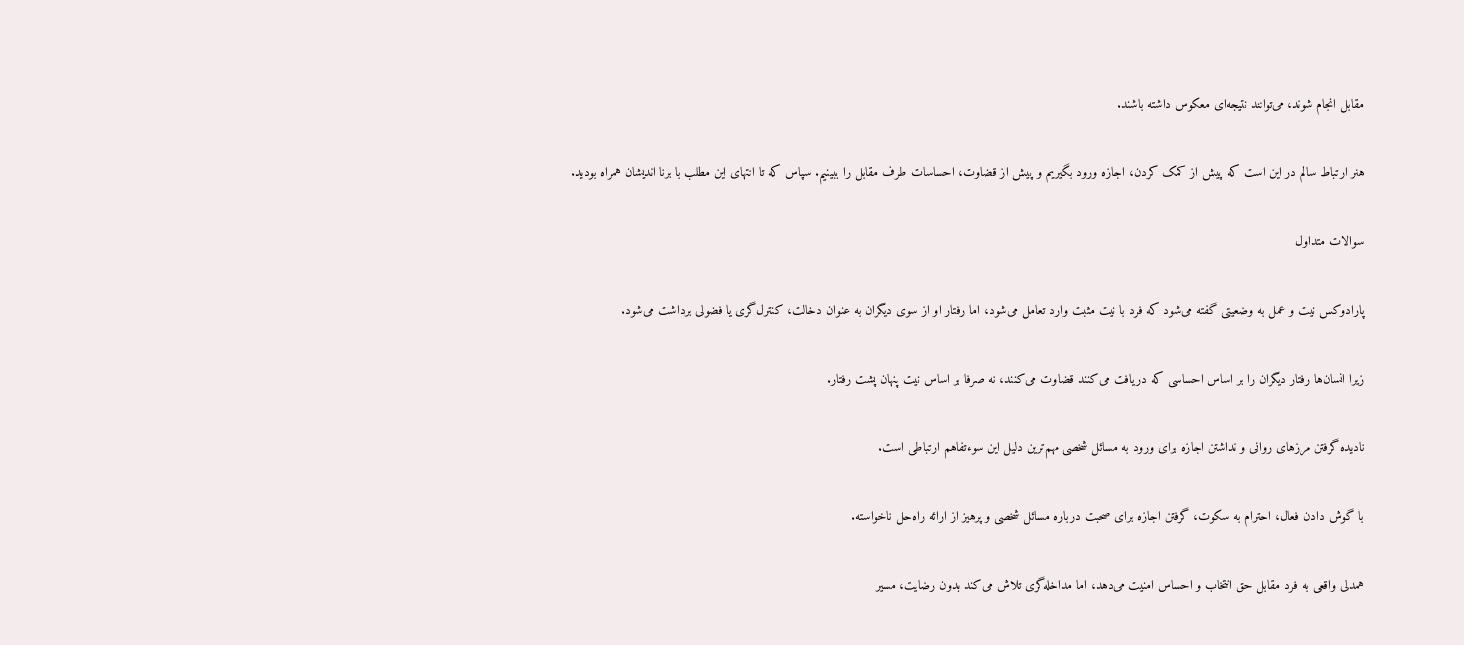مقابل انجام شوند، می‌توانند نتیجه‌ای معکوس داشته باشند.

هنر ارتباط سالم در این است که پیش از کمک کردن، اجازه ورود بگیریم و پیش از قضاوت، احساسات طرف مقابل را ببینیم. سپاس که تا انتهای این مطلب با برنا اندیشان همراه بودید.

سوالات متداول

پارادوکس نیت و عمل به وضعیتی گفته می‌شود که فرد با نیت مثبت وارد تعامل می‌شود، اما رفتار او از سوی دیگران به عنوان دخالت، کنترل‌گری یا فضولی برداشت می‌شود.

زیرا انسان‌ها رفتار دیگران را بر اساس احساسی که دریافت می‌کنند قضاوت می‌کنند، نه صرفا بر اساس نیت پنهان پشت رفتار.

نادیده گرفتن مرزهای روانی و نداشتن اجازه برای ورود به مسائل شخصی مهم‌ترین دلیل این سوءتفاهم ارتباطی است.

با گوش دادن فعال، احترام به سکوت، گرفتن اجازه برای صحبت درباره مسائل شخصی و پرهیز از ارائه راه‌حل ناخواسته.

همدلی واقعی به فرد مقابل حق انتخاب و احساس امنیت می‌دهد، اما مداخله‌گری تلاش می‌کند بدون رضایت، مسیر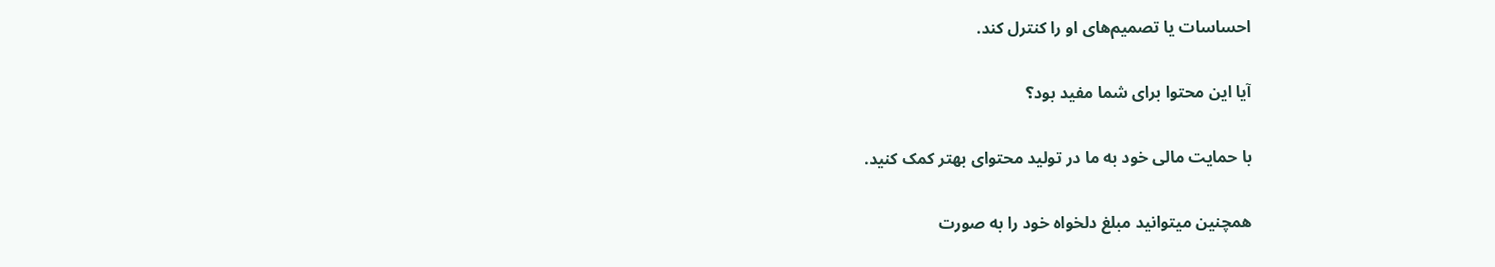احساسات یا تصمیم‌های او را کنترل کند.

آیا این محتوا برای شما مفید بود؟

با حمایت مالی خود به ما در تولید محتوای بهتر کمک کنید.

همچنین میتوانید مبلغ دلخواه خود را به صورت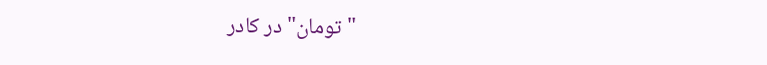"تومان" در کادر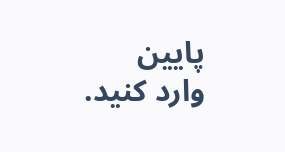پایین وارد کنید.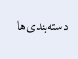دسته‌بندی‌ها